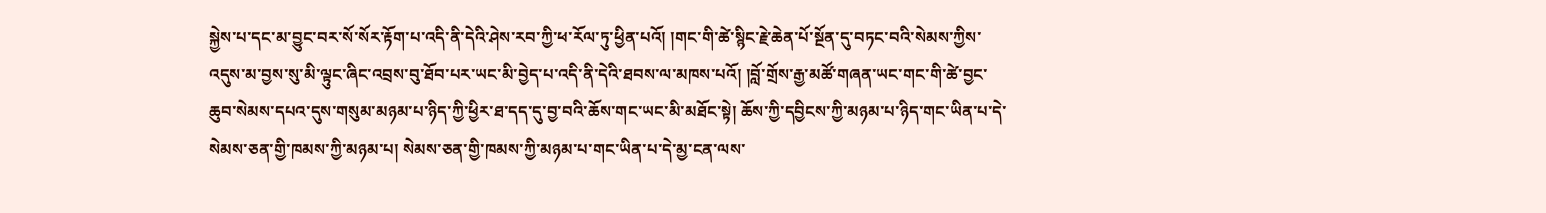སྐྱེས་པ་དང་མ་བྱུང་བར་སོ་སོར་རྟོག་པ་འདི་ནི་དེའི་ཤེས་རབ་ཀྱི་ཕ་རོལ་ཏུ་ཕྱིན་པའོ། །གང་གི་ཚེ་སྙིང་རྗེ་ཆེན་པོ་སྔོན་དུ་བཏང་བའི་སེམས་ཀྱིས་འདུས་མ་བྱས་སུ་མི་ལྟུང་ཞིང་འབྲས་བུ་ཐོབ་པར་ཡང་མི་བྱེད་པ་འདི་ནི་དེའི་ཐབས་ལ་མཁས་པའོ། །བློ་གྲོས་རྒྱ་མཚོ་གཞན་ཡང་གང་གི་ཚེ་བྱང་ཆུབ་སེམས་དཔའ་དུས་གསུམ་མཉམ་པ་ཉིད་ཀྱི་ཕྱིར་ཐ་དད་དུ་བྱ་བའི་ཆོས་གང་ཡང་མི་མཐོང་སྟེ། ཆོས་ཀྱི་དབྱིངས་ཀྱི་མཉམ་པ་ཉིད་གང་ཡིན་པ་དེ་སེམས་ཅན་གྱི་ཁམས་ཀྱི་མཉམ་པ། སེམས་ཅན་གྱི་ཁམས་ཀྱི་མཉམ་པ་གང་ཡིན་པ་དེ་མྱ་ངན་ལས་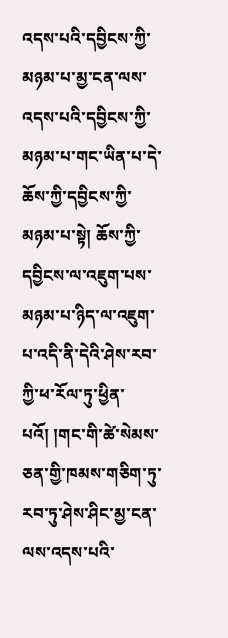འདས་པའི་དབྱིངས་ཀྱི་མཉམ་པ་མྱ་ངན་ལས་འདས་པའི་དབྱིངས་ཀྱི་མཉམ་པ་གང་ཡིན་པ་དེ་ཆོས་ཀྱི་དབྱིངས་ཀྱི་མཉམ་པ་སྟེ། ཆོས་ཀྱི་དབྱིངས་ལ་འཇུག་པས་མཉམ་པ་ཉིད་ལ་འཇུག་པ་འདི་ནི་དེའི་ཤེས་རབ་ཀྱི་ཕ་རོལ་ཏུ་ཕྱིན་པའོ། །གང་གི་ཚེ་སེམས་ཅན་གྱི་ཁམས་གཅིག་ཏུ་རབ་ཏུ་ཤེས་ཤིང་མྱ་ངན་ལས་འདས་པའི་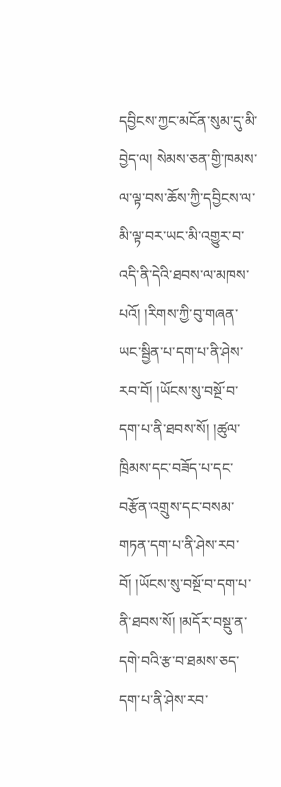དབྱིངས་ཀྱང་མངོན་སུམ་དུ་མི་བྱེད་ལ། སེམས་ཅན་གྱི་ཁམས་ལ་ལྟ་བས་ཆོས་ཀྱི་དབྱིངས་ལ་མི་ལྟ་བར་ཡང་མི་འགྱུར་བ་འདི་ནི་དེའི་ཐབས་ལ་མཁས་པའོ། །རིགས་ཀྱི་བུ་གཞན་ཡང་སྦྱིན་པ་དག་པ་ནི་ཤེས་རབ་བོ། །ཡོངས་སུ་བསྔོ་བ་དག་པ་ནི་ཐབས་སོ། །ཚུལ་ཁྲིམས་དང་བཟོད་པ་དང་བརྩོན་འགྲུས་དང་བསམ་གཏན་དག་པ་ནི་ཤེས་རབ་བོ། །ཡོངས་སུ་བསྔོ་བ་དག་པ་ནི་ཐབས་སོ། །མདོར་བསྡུ་ན་དགེ་བའི་རྩ་བ་ཐམས་ཅད་དག་པ་ནི་ཤེས་རབ་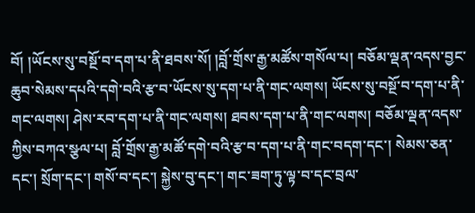བོ། །ཡོངས་སུ་བསྔོ་བ་དག་པ་ནི་ཐབས་སོ། །བློ་གྲོས་རྒྱ་མཚོས་གསོལ་པ། བཅོམ་ལྡན་འདས་བྱང་ཆུབ་སེམས་དཔའི་དགེ་བའི་རྩ་བ་ཡོངས་སུ་དག་པ་ནི་གང་ལགས། ཡོངས་སུ་བསྔོ་བ་དག་པ་ནི་གང་ལགས། ཤེས་རབ་དག་པ་ནི་གང་ལགས། ཐབས་དག་པ་ནི་གང་ལགས། བཅོམ་ལྡན་འདས་ཀྱིས་བཀའ་སྩལ་པ། བློ་གྲོས་རྒྱ་མཚོ་དགེ་བའི་རྩ་བ་དག་པ་ནི་གང་བདག་དང་། སེམས་ཅན་དང་། སྲོག་དང་། གསོ་བ་དང་། སྐྱེས་བུ་དང་། གང་ཟག་ཏུ་ལྟ་བ་དང་བྲལ་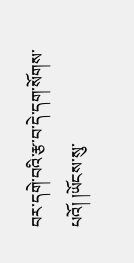བར་དགེ་བའི་རྩ་བ་དེ་དག་སོགས་པའོ། །ཡོངས་སུ་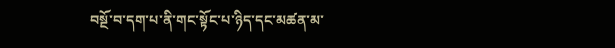བསྔོ་བ་དག་པ་ནི་གང་སྟོང་པ་ཉིད་དང་མཚན་མ་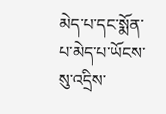མེད་པ་དང་སྨོན་པ་མེད་པ་ཡོངས་སུ་འདྲིས་